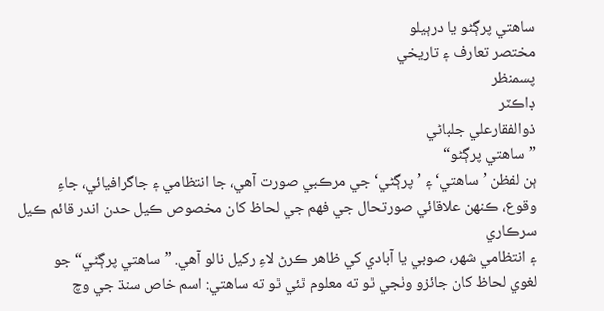ساهتي پرڳڻو يا درٻيلو
مختصر تعارف ۽ تاريخي
پسمنظر
ڊاڪٽر
ذوالفقارعلي جلباڻي
”ساهتي پرڳڻو“
ٻن لفظن ’ساهتي‘ ۽ ’پرڳڻي‘ جي مرڪبي صورت آهي، جا انتظامي ۽ جاگرافيائي، جاءِ
وقوع، ڪنهن علاقائي صورتحال جي فهم جي لحاظ کان مخصوص ڪيل حدن اندر قائم ڪيل سرڪاري
۽ انتظامي شهر، صوبي يا آبادي کي ظاهر ڪرڻ لاءِ رکيل نالو آهي. ”ساهتي پرڳڻي“ جو
لغوي لحاظ کان جائزو وٺجي ٿو ته معلوم ٿئي ٿو ته ساهتي: اسم خاص سنڌ جي وچ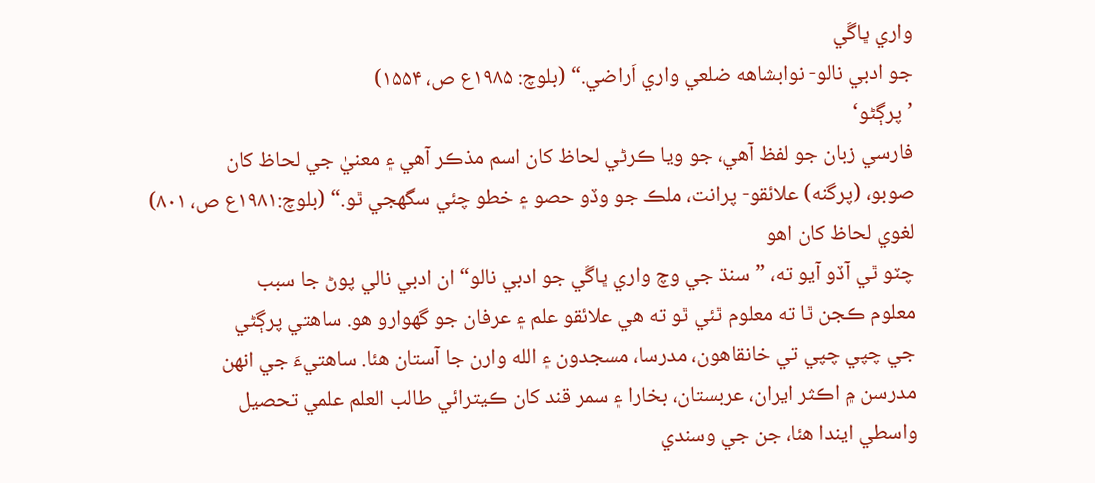واري ڀاڱي
جو ادبي نالو- نوابشاهه ضلعي واري اَراضي.“ (بلوچ: ۱۹۸۵ع ص، ۱۵۵۴)
’پرڳڻو‘
فارسي زبان جو لفظ آهي، جو ويا ڪرڻي لحاظ کان اسم مذڪر آهي ۽ معنيٰ جي لحاظ کان
صوبو، (پرگنه) علائقو- پرانت، ملڪ جو وڏو حصو ۽ خطو چئي سگهجي ٿو.“ (بلوچ:۱۹۸۱ع ص، ۸۰۱)
لغوي لحاظ کان اهو
چٽو ٿي آڏو آيو ته، ”سنڌ جي وچ واري ڀاڱي جو ادبي نالو“ ان ادبي نالي پوڻ جا سبب
معلوم ڪجن ٿا ته معلوم ٿئي ٿو ته هي علائقو علم ۽ عرفان جو گهوارو هو. ساهتي پرڳڻي
جي چپي چپي تي خانقاهون، مدرسا، مسجدون ۽ الله وارن جا آستان هئا. ساهتيءَ جي انهن
مدرسن ۾ اڪثر ايران، عربستان، بخارا ۽ سمر قند کان ڪيترائي طالب العلم علمي تحصيل
واسطي ايندا هئا، جن جي وسندي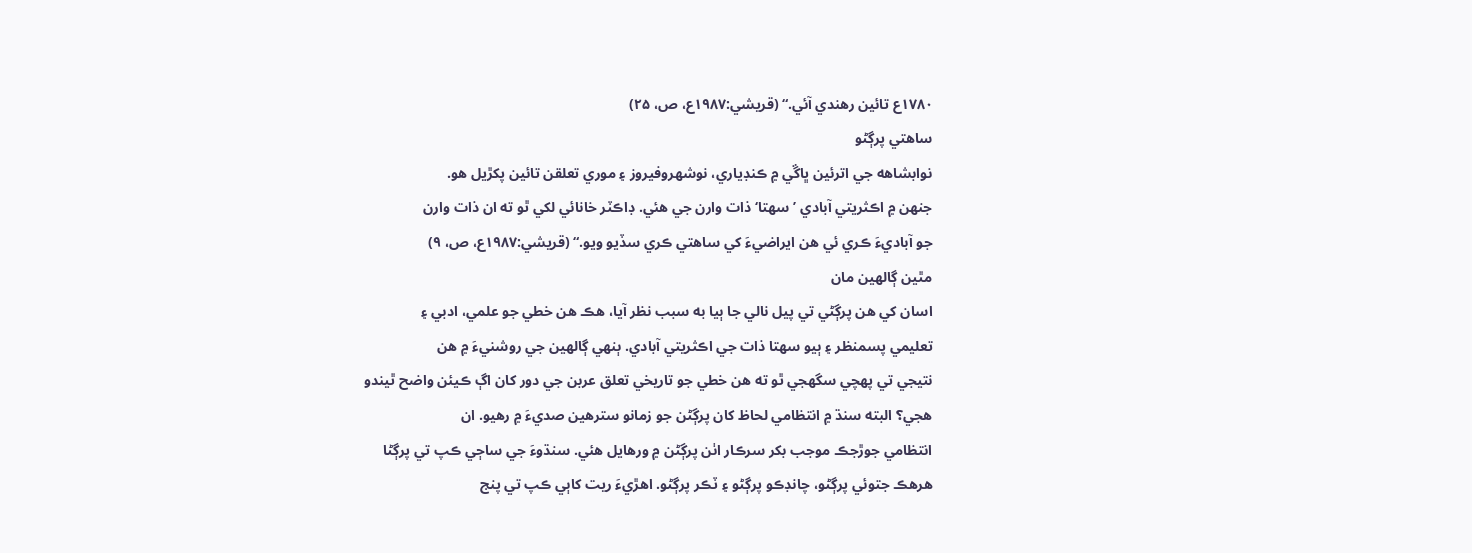۱۷۸۰ع تائين رهندي آئي.“ (قريشي:۱۹۸۷ع، ص، ۲۵)
ساهتي پرڳڻو
نوابشاهه جي اترئين ڀاڱي ۾ ڪنڊياري، نوشهروفيروز ۽ موري تعلقن تائين پکڙيل هو.
جنهن ۾ اڪثريتي آبادي ’سهتا‘ ذات وارن جي هئي. ڊاڪٽر خانائي لکي ٿو ته ان ذات وارن
جو آباديءَ ڪري ئي هن ايراضيءَ کي ساهتي ڪري سڏيو ويو.“ (قريشي:۱۹۸۷ع، ص، ۹)
مٿين ڳالهين مان
اسان کي هن پرڳڻي تي پيل نالي جا ٻيا به سبب نظر آيا، هڪ هن خطي جو علمي، ادبي ۽
تعليمي پسمنظر ۽ ٻيو سهتا ذات جي اڪثريتي آبادي. ٻنهي ڳالهين جي روشنيءَ ۾ هن
نتيجي تي پهچي سگهجي ٿو ته هن خطي جو تاريخي تعلق عربن جي دور کان اڳ ڪيئن واضح ٿيندو
هجي؟ البته سنڌ ۾ انتظامي لحاظ کان پرڳڻن جو زمانو سترهين صديءَ ۾ رهيو. ان
انتظامي جوڙجڪ موجب بکر سرڪار اٺن پرڳڻن ۾ ورهايل هئي. سنڌوءَ جي ساڄي ڪپ تي پرڳڻا
هرهڪ جتوئي پرڳڻو، چانڊڪو پرڳڻو ۽ ٽڪر پرڳڻو. اهڙيءَ ريت کاٻي ڪپ تي پنج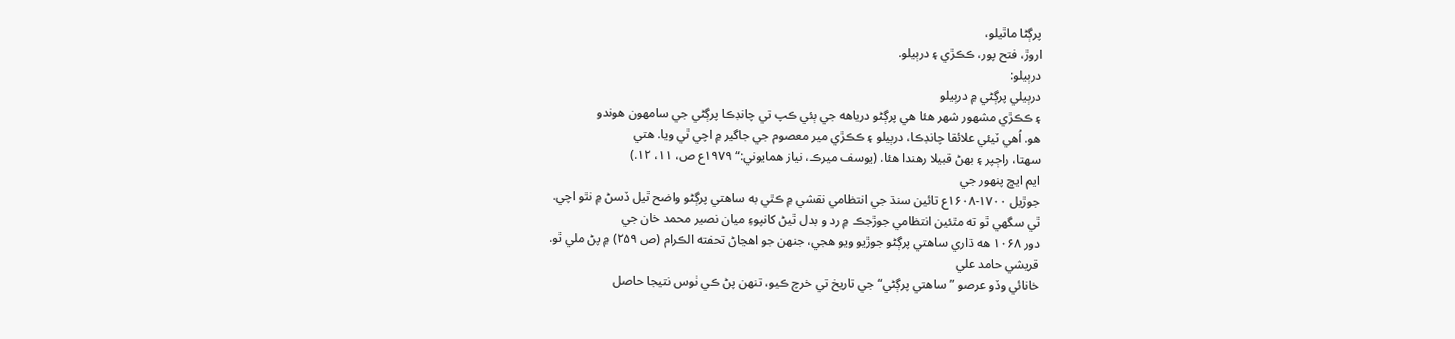پرڳڻا ماٿيلو،
اروڙ، فتح پور، ڪڪڙي ۽ درٻيلو.
درٻيلو:
درٻيلي پرڳڻي ۾ درٻيلو
۽ ڪڪڙي مشهور شهر هئا هي پرڳڻو درياهه جي ٻئي ڪپ تي چانڊڪا پرڳڻي جي سامهون هوندو
هو. اُهي ٽيئي علائقا چانڊڪا، درٻيلو ۽ ڪڪڙي مير معصوم جي جاگير ۾ اچي ٿي ويا. هتي
سهتا، راڄپر ۽ بهڻ قبيلا رهندا هئا. (يوسف ميرڪ، نياز همايوني:“ ۱۹۷۹ع ص، ۱۱، ۱۲.)
ايم ايڇ پنهور جي
جوڙيل ۱۷۰۰-۱۶۰۸ع تائين سنڌ جي انتظامي نقشي ۾ ڪٿي به ساهتي پرڳڻو واضح ٿيل ڏسڻ ۾ نٿو اچي.
ٿي سگهي ٿو ته مٿئين انتظامي جوڙجڪ ۾ رد و بدل ٿيڻ کانپوءِ ميان نصير محمد خان جي
دور ۱۰۶۸ هه ڌاري ساهتي پرڳڻو جوڙيو ويو هجي، جنهن جو اهڃاڻ تحفته الڪرام (ص ۲۵۹) ۾ پڻ ملي ٿو.
قريشي حامد علي
خانائي وڏو عرصو ”ساهتي پرڳڻي“ جي تاريخ تي خرچ ڪيو، تنهن پڻ ڪي ٺوس نتيجا حاصل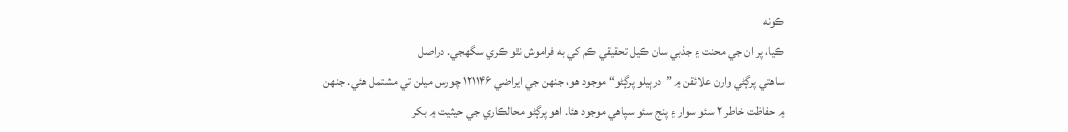ڪونه
ڪيا، پر ان جي محنت ۽ جذبي سان ڪيل تحقيقي ڪم کي به فراموش نٿو ڪري سگهجي. دراصل
ساهتي پرڳڻي وارن علائقن ۾ ”درٻيلو پرڳڻو“ موجود هو، جنهن جي ايراضي ۱۲۱۱۴۶ چورس ميلن تي مشتمل هئي. جنهن
۾ حفاظت خاطر ۲ سئو سوار ۽ پنج سئو سپاهي موجود هئا. اهو پرڳڻو محالڪاري جي حيثيت ۾ بکر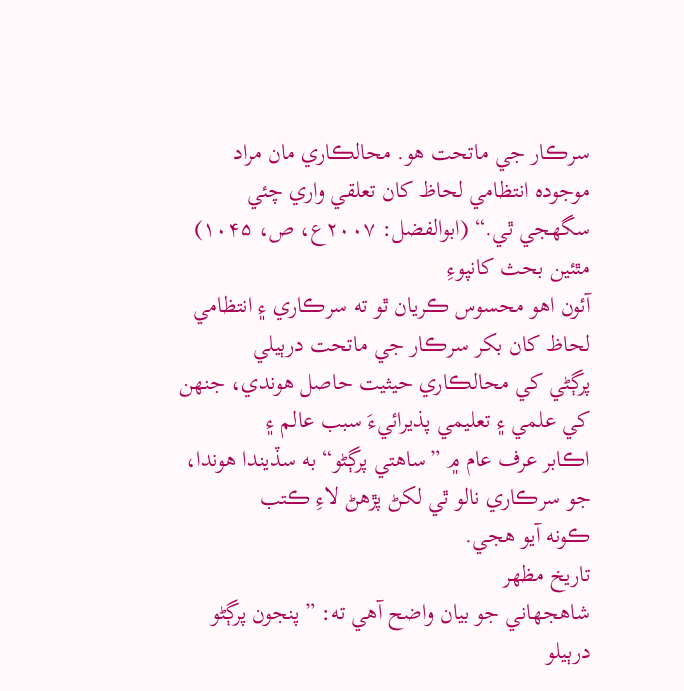سرڪار جي ماتحت هو. محالڪاري مان مراد موجوده انتظامي لحاظ کان تعلقي واري چئي
سگهجي ٿي.“ (ابوالفضل: ۲۰۰۷ع، ص، ۱۰۴۵)
مٿئين بحث کانپوءِ
آئون اهو محسوس ڪريان ٿو ته سرڪاري ۽ انتظامي لحاظ کان بکر سرڪار جي ماتحت درٻيلي
پرڳڻي کي محالڪاري حيثيت حاصل هوندي، جنهن کي علمي ۽ تعليمي پذيرائيءَ سبب عالم ۽
اڪابر عرف عام ۾ ”ساهتي پرڳڻو“ به سڏيندا هوندا، جو سرڪاري نالو ٿي لکڻ پڙهڻ لاءِ ڪتب
ڪونه آيو هجي.
تاريخ مظهر
شاهجهاني جو بيان واضح آهي ته: ”پنجون پرڳڻو درٻيلو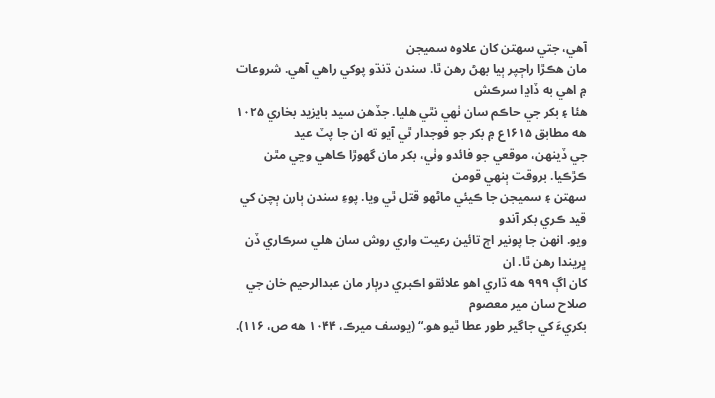آهي، جتي سهتن کان علاوه سميجن
مان هڪڙا راڄپر ٻيا بهڻ رهن ٿا. سندن ڌنڌو پوکي راهي آهي. شروعات ۾ اهي به ڏاڍا سرڪش
هئا ۽ بکر جي حاڪم سان ٺهي نٿي هليا. جڏهن سيد بايزيد بخاري ۱۰۲۵ هه مطابق ۱۶۱۵ع ۾ بکر جو فوجدار ٿي آيو ته ان جا پٽ عيد
جي ڏينهن، موقعي جو فائدو وٺي، بکر مان گهوڙا ڪاهي وڃي مٿن ڪڙڪيا. بروقت ٻنهي قومن
سهتن ۽ سميجن جا ڪيئي ماڻهو قتل ٿي ويا. پوءِ سندن ٻارن ٻچن کي قيد ڪري بکر آندو
ويو. انهن جا پونير اڄ تائين رعيت واري روش سان هلي سرڪاري ڏن ڀريندا رهن ٿا. ان
کان اڳ ۹۹۹ هه ڌاري اهو علائقو اڪبري درٻار مان عبدالرحيم خان جي صلاح سان مير معصوم
بکريءَ کي جاگير طور عطا ٿيو هو.“ (يوسف ميرڪ، ۱۰۴۴ هه ص، ۱۱۶).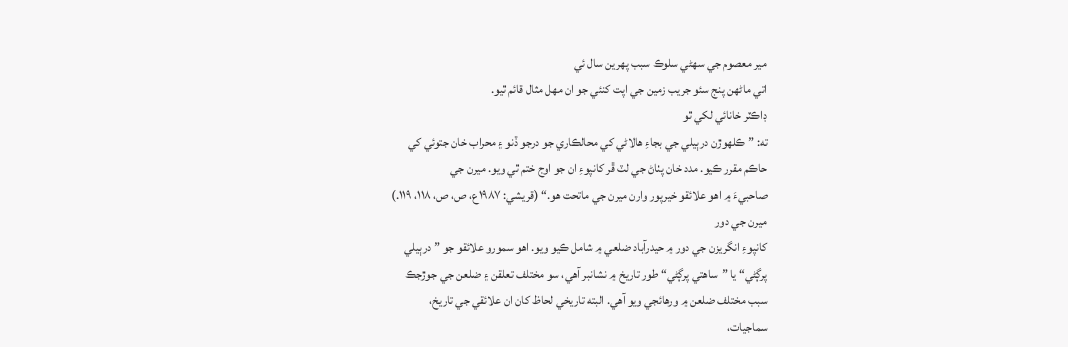مير معصوم جي سهڻي سلوڪ سبب پهرين سال ئي
اتي ماڻهن پنج سئو جريب زمين جي اپت کنئي جو ان مهل مثال قائم ٿيو.
ڊاڪٽر خانائي لکي ٿو
ته: ”ڪلهوڙن درٻيلي جي بجاءِ هالاڻي کي محالڪاري جو درجو ڏنو ۽ محراب خان جتوئي کي
حاڪم مقرر ڪيو. مدد خان پٺاڻ جي لٽ ڦر کانپوءِ ان جو اوج ختم ٿي ويو. ميرن جي
صاحبيءَ ۾ اهو علائقو خيرپور وارن ميرن جي ماتحت هو.“ (قريشي: ۱۹۸۷ع، ص، ص، ۱۱۸، ۱۱۹.)
ميرن جي دور
کانپوءِ انگريزن جي دور ۾ حيدرآباد ضلعي ۾ شامل ڪيو ويو. اهو سمورو علائقو جو ”درٻيلي
پرڳڻي“ يا ”ساهتي پرڳڻي“ طور تاريخ ۾ نشانبر آهي، سو مختلف تعلقن ۽ ضلعن جي جوڙجڪ
سبب مختلف ضلعن ۾ ورهائجي ويو آهي. البته تاريخي لحاظ کان ان علائقي جي تاريخ،
سماجيات،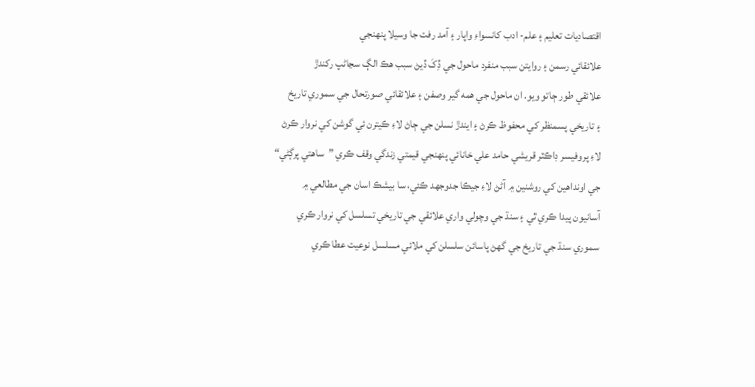اقتصاديات تعليم ۽ علم- ادب کانسواءِ واپار ۽ آمد رفت جا وسيلا پنهنجي
علائقائي رسمن ۽ روايتن سبب منفرد ماحول جي ڏِکَ ڏيڻ سبب هڪ الڳ سڃاڻپ رکندڙ
علائقي طور ڄاتو ويو. ان ماحول جي همه گير وصفن ۽ علائقائي صورتحال جي سموري تاريخ
۽ تاريخي پسمنظر کي محفوظ ڪرڻ ۽ ايندڙ نسلن جي ڄاڻ لاءِ ڪيترن ئي گوشن کي نروار ڪرڻ
لاءِ پروفيسر ڊاڪٽر قريشي حامد علي خانائي پنهنجي قيمتي زندگي وقف ڪري ”ساهتي پرڳڻي“
جي اونداهين کي روشنين ۾ آڻڻ لاءِ جيڪا جدوجهد ڪئي، سا بيشڪ اسان جي مطالعي ۾
آسانيون پيدا ڪري ٿي ۽ سنڌ جي وچولي واري علائقي جي تاريخي تسلسل کي نروار ڪري
سموري سنڌ جي تاريخ جي گهڻ پاسائن سلسلن کي ملائي مسلسل نوعيت عطا ڪري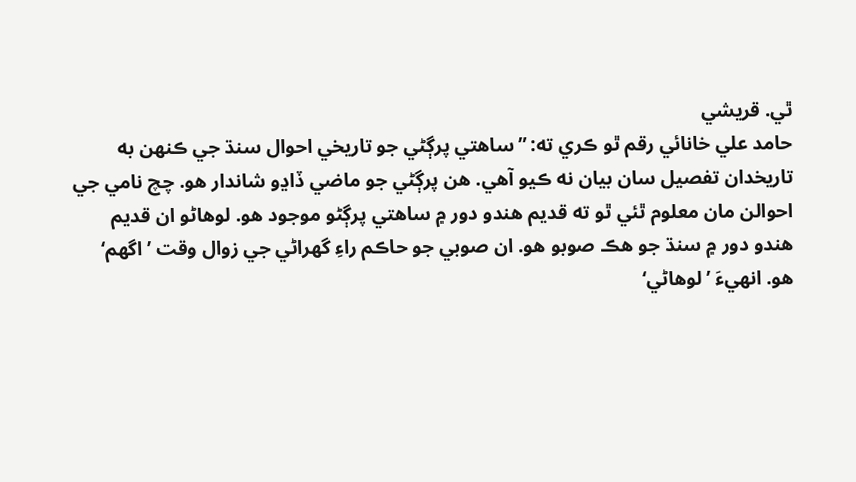ٿي. قريشي
حامد علي خانائي رقم ٿو ڪري ته: ”ساهتي پرڳڻي جو تاريخي احوال سنڌ جي ڪنهن به
تاريخدان تفصيل سان بيان نه ڪيو آهي. هن پرڳڻي جو ماضي ڏاڍو شاندار هو. چچ نامي جي
احوالن مان معلوم ٿئي ٿو ته قديم هندو دور ۾ ساهتي پرڳڻو موجود هو. لوهاڻو ان قديم
هندو دور ۾ سنڌ جو هڪ صوبو هو. ان صوبي جو حاڪم راءِ گهراڻي جي زوال وقت ’اگهم‘
هو. انهيءَ ’لوهاڻي‘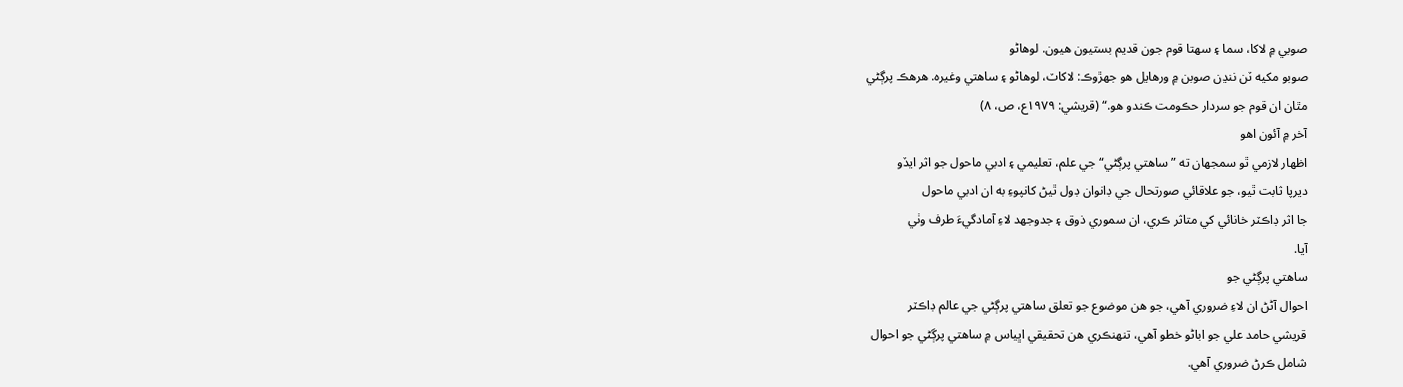صوبي ۾ لاکا، سما ۽ سهتا قوم جون قديم بستيون هيون. لوهاڻو
صوبو مکيه ٽن ننڍن صوبن ۾ ورهايل هو جهڙوڪ: لاکاٽ، لوهاڻو ۽ ساهتي وغيره. هرهڪ پرڳڻي
مٿان ان قوم جو سردار حڪومت ڪندو هو.“ (قريشي: ۱۹۷۹ع، ص، ۸)
آخر ۾ آئون اهو
اظهار لازمي ٿو سمجهان ته ”ساهتي پرڳڻي“ جي علم، تعليمي ۽ ادبي ماحول جو اثر ايڏو
ديرپا ثابت ٿيو، جو علاقائي صورتحال جي ڊانوان ڊول ٿيڻ کانپوءِ به ان ادبي ماحول
جا اثر ڊاڪٽر خانائي کي متاثر ڪري، ان سموري ذوق ۽ جدوجهد لاءِ آمادگيءَ طرف وٺي
آيا.
ساهتي پرڳڻي جو
احوال آڻڻ ان لاءِ ضروري آهي، جو هن موضوع جو تعلق ساهتي پرڳڻي جي عالم ڊاڪٽر
قريشي حامد علي جو اباڻو خطو آهي، تنهنڪري هن تحقيقي اڀياس ۾ ساهتي پرڳڻي جو احوال
شامل ڪرڻ ضروري آهي.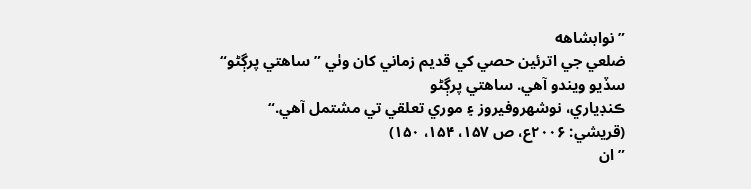”نوابشاهه
ضلعي جي اترئين حصي کي قديم زماني کان وٺي ”ساهتي پرڳڻو“ سڏيو ويندو آهي. ساهتي پرڳڻو
ڪنڊياري، نوشهروفيروز ۽ موري تعلقي تي مشتمل آهي.“ (قريشي: ۲۰۰۶ع، ص ۱۵۷، ۱۵۴، ۱۵۰)
”ان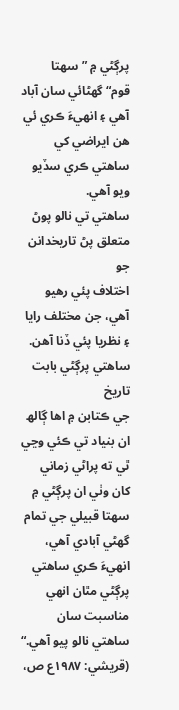پرڳڻي ۾ ”سهتا
قوم“ گهڻائي سان آباد آهي ۽ انهيءَ ڪري ئي هن ايراضي کي ساهتي ڪري سڏيو ويو آهي.
ساهتي تي نالو پوڻ متعلق پڻ تاريخدانن جو
اختلاف پئي رهيو آهي، جن مختلف رايا ۽ نظريا پئي ڏنا آهن. ساهتي پرڳڻي بابت تاريخ
جي ڪتابن ۾ اها ڳالھ ان بنياد تي ڪئي وڃي ٿي ته پراڻي زماني کان وٺي ان پرڳڻي ۾
سهتا قبيلي جي تمام گهڻي آبادي آهي، انهيءَ ڪري ساهتي پرڳڻي مٿان انهي مناسبت سان
ساهتي نالو پيو آهي.“ (قريشي: ۱۹۸۷ع ص،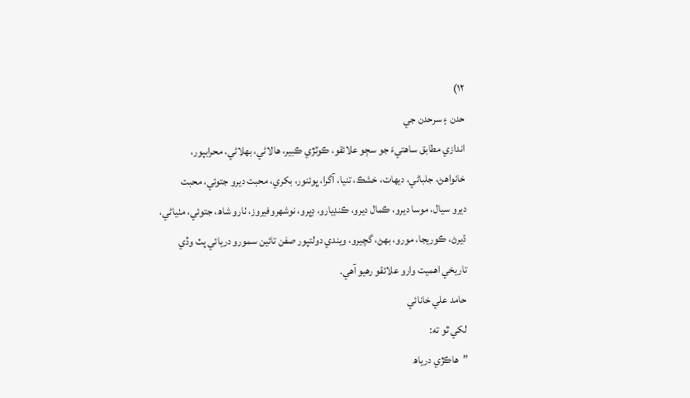۱۲)
حدن ۽ سرحدن جي
اندازي مطابق ساهتيءَ جو سڄو علائقو، ڪوٽڙي ڪبير، هالاڻي، بهلاڻي، محرابپور،
خانواهڻ، جلباڻي، ديهات، خشڪ، تنيا، آگرا، ڀوئنور، بکري، محبت ديرو جتوئي، محبت
ديرو سيال، موسا ديرو، ڪمال ديرو، ڪنڊيارو، ڊڀرو، نوشهروفيروز، ٺارو شاھ، جتوئي، مٺياڻي،
ڌيرڻ، ڪوريجا، مورو، بهڻ، گچيرو، ويندي دولتپور صفن تائين سمورو دريائي پٽ وڏي
تاريخي اهميت وارو علائقو رهيو آهي.
حامد علي خانائي
لکي ٿو ته:
”هاڪڙي درياھ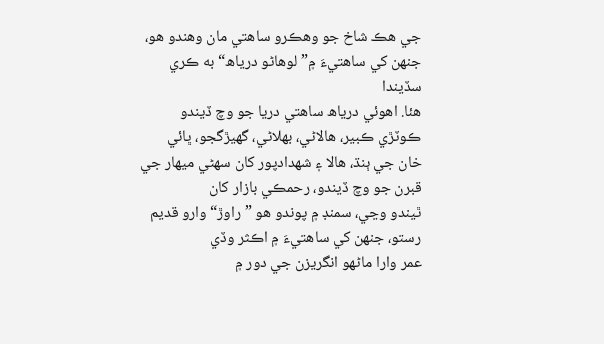جي هڪ شاخ جو وهڪرو ساهتي مان وهندو هو، جنهن کي ساهتيءَ ۾”لوهاڻو درياھ“ به ڪري سڏيندا
هئا. اهوئي درياھ ساهتي دريا جو وچ ڏيندو ڪوٽڙي ڪبير، هالاڻي، بهلاڻي، گهيڙگجو، ڀائي
خان جي ٻنڌ، هالا ۽ شهدادپور کان سهڻي ميهار جي قبرن جو وچ ڏيندو، رحمڪي بازار کان
ٿيندو وڃي، سمنڊ ۾ پوندو هو ”راوڙ“ وارو قديم رستو، جنهن کي ساهتيءَ ۾ اڪثر وڏي
عمر وارا ماڻهو انگريزن جي دور ۾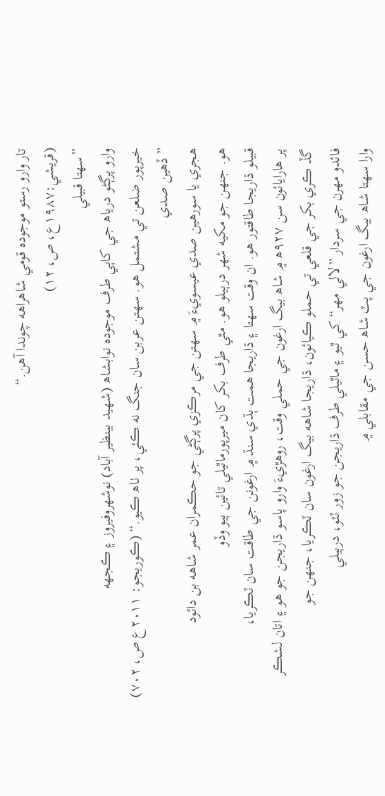تار وارو رستو موجوده قومي شاهراهه چوندا آهن.“
(قريشي:۱۹۸۷ع، ص، ۱۲)
”سهتا قبيلي
وارو پرڳڻو درياھ جي کاٻي طرف موجوده نوابشاھ (شهيد بينظير آباد) نوشهروفيروز ۽ ڪجھه
خيرپور ضلعن تي مشتمل هو. سهتن عربن سان جنگ نه ڪئي، پر ٺاھ ڪيو.“ (ڪوريجو: ۲۰۱۱ع ص، ۷۰۲)
”ڏهين صدي
هجري يا سورهين صدي عيسويءَ ۾ سهتن جي مرڪزي پرڳڻي جو حڪمران عمر شاهه بن دائود
هو. جنهن جو مکيه شهر درٻيلو هو. مٿي طرف بکر کان ميرپورماٿيلي تائين ٻيو وڏو
قبيلو ڌاريجا طاقتور هو. ان وقت سهتا ۽ ڌاريجا همت ٻڌي سنڌ ۾ ارغونن جي طاقت سان ٽڪريا،
پر هارايائون سن ۹۲۷ھ ۾ شاھ بيگ ارغون جي حملي وقت، روهڙيءَ وارو پاسو ڌاريجن جو هو ۽ اتان لشڪر
گڏ ڪري بکر جي قلعي تي حملو ڪيائون، ڌاريجا شاهه بيگ ارغون سان ٽڪريا، جنهن جو
فائدو مهرن جي سردار ”لالي مهر“ کي ٿيو ۽ ماٿيلي طرف ڌاريجن جو زور ٽٽو، درٻيلي
وارا سهتا شاھ بيگ ارغون جي پٽ شاھ حسن جي مقابلي ۾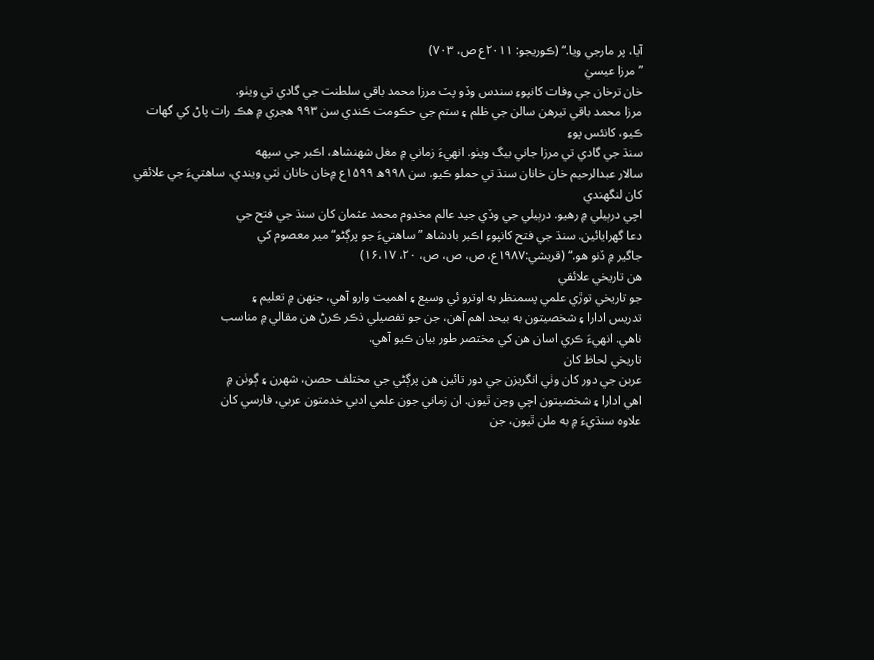آيا، پر مارجي ويا.“ (ڪوريجو: ۲۰۱۱ع ص، ۷۰۳)
”مرزا عيسيٰ
خان ترخان جي وفات کانپوءِ سندس وڏو پٽ مرزا محمد باقي سلطنت جي گادي تي ويٺو.
مرزا محمد باقي تيرهن سالن جي ظلم ۽ ستم جي حڪومت ڪندي سن ۹۹۳ هجري ۾ هڪ رات پاڻ کي گهات ڪيو، کانئس پوءِ
سنڌ جي گادي تي مرزا جاني بيگ ويٺو. انهيءَ زماني ۾ مغل شهنشاھ، اڪبر جي سپهه
سالار عبدالرحيم خان خانان سنڌ تي حملو ڪيو. سن ۹۹۸ھ ۱۵۹۹ع ۾خان خانان ٺٽي ويندي، ساهتيءَ جي علائقي کان لنگهندي
اچي درٻيلي ۾ رهيو. درٻيلي جي وڏي جيد عالم مخدوم محمد عثمان کان سنڌ جي فتح جي
دعا گهرايائين. سنڌ جي فتح کانپوءِ اڪبر بادشاھ ”ساهتيءَ جو پرڳڻو“ مير معصوم کي
جاگير ۾ ڏنو هو.“ (قريشي:۱۹۸۷ع، ص، ص، ص، ۲۰، ۱۶،۱۷)
هن تاريخي علائقي
جو تاريخي توڙي علمي پسمنظر به اوترو ئي وسيع ۽ اهميت وارو آهي، جنهن ۾ تعليم ۽
تدريس ادارا ۽ شخصيتون به بيحد اهم آهن، جن جو تفصيلي ذڪر ڪرڻ هن مقالي ۾ مناسب
ناهي. انهيءَ ڪري اسان هن کي مختصر طور بيان ڪيو آهي.
تاريخي لحاظ کان
عربن جي دور کان وٺي انگريزن جي دور تائين هن پرڳڻي جي مختلف حصن، شهرن ۽ ڳوٺن ۾
اهي ادارا ۽ شخصيتون اچي وڃن ٿيون. ان زماني جون علمي ادبي خدمتون عربي، فارسي کان
علاوه سنڌيءَ ۾ به ملن ٿيون، جن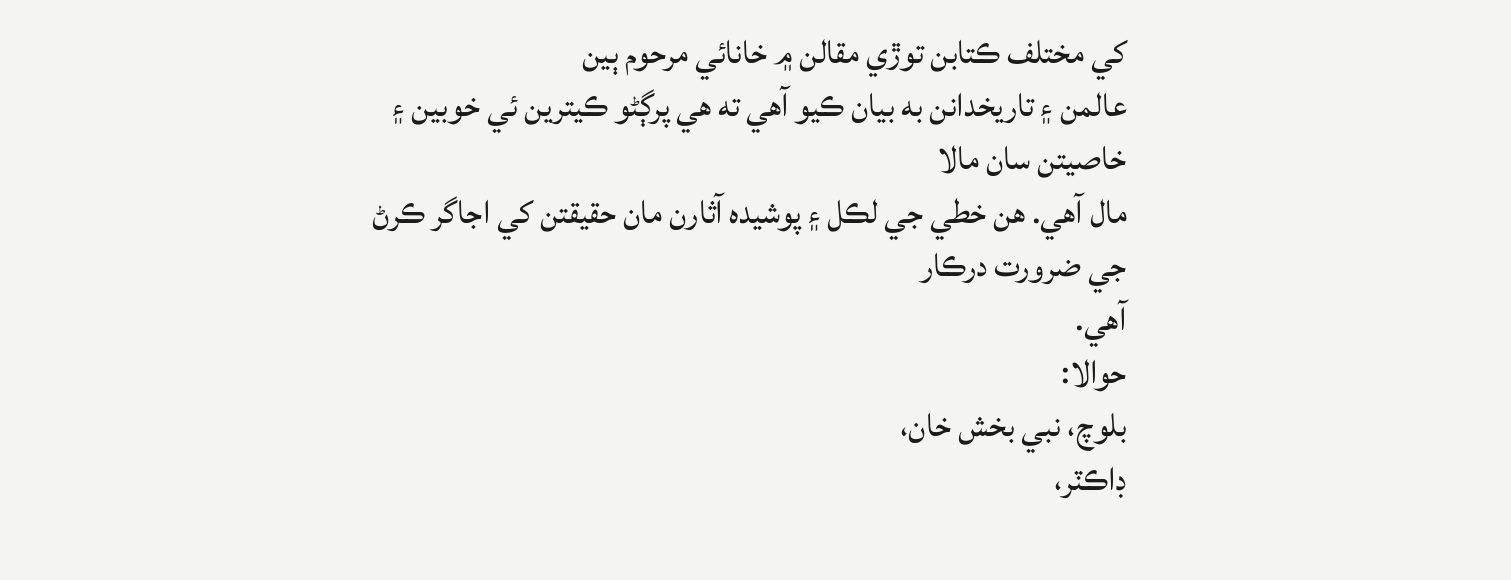کي مختلف ڪتابن توڙي مقالن ۾ خانائي مرحوم ٻين
عالمن ۽ تاريخدانن به بيان ڪيو آهي ته هي پرڳڻو ڪيترين ئي خوبين ۽ خاصيتن سان مالا
مال آهي. هن خطي جي لڪل ۽ پوشيده آثارن مان حقيقتن کي اجاگر ڪرڻ جي ضرورت درڪار
آهي.
حوالا:
بلوچ، نبي بخش خان،
ڊاڪٽر،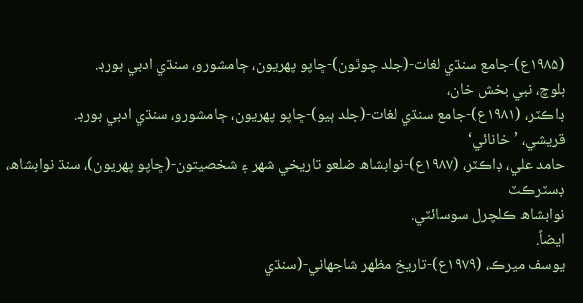(۱۹۸۵ع)-جامع سنڌي لغات-(جلد چوٿون)-ڇاپو پهريون، ڄامشورو، سنڌي ادبي بورڊ.
بلوچ، نبي بخش خان،
ڊاڪٽر، (۱۹۸۱ع)-جامع سنڌي لغات-(جلد ٻيو)-ڇاپو پهريون، ڄامشورو، سنڌي ادبي بورڊ.
قريشي، ’خانائي‘
حامد علي، ڊاڪٽر، (۱۹۸۷ع)-نوابشاھ ضلعو تاريخي شهر ۽ شخصيتون-(ڇاپو پهريون)، سنڌ نوابشاھ، ڊسٽرڪٽ
نوابشاھ ڪلچرل سوسائٽي.
ايضاً.
يوسف ميرڪ، (۱۹۷۹ع)-تاريخ مظهر شاجهاني-(سنڌي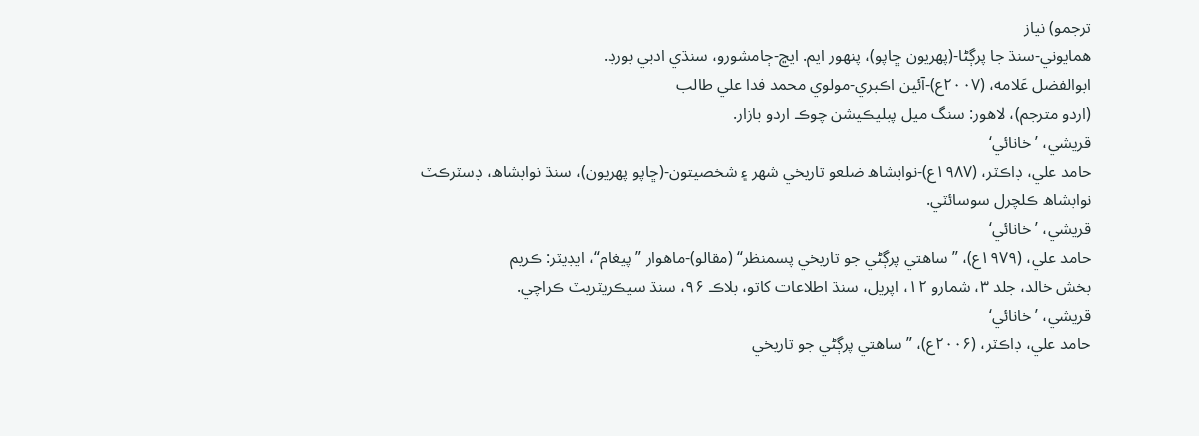ترجمو) نياز
همايوني-سنڌ جا پرڳڻا-(پهريون ڇاپو)، پنهور ايم. ايڇ-ڄامشورو، سنڌي ادبي بورڊ.
ابوالفضل عَلامه، (۲۰۰۷ع)-آئين اڪبري-مولوي محمد فدا علي طالب
(اردو مترجم)، لاهور: سنگ ميل پبليڪيشن چوڪ اردو بازار.
قريشي، ’خانائي‘
حامد علي، ڊاڪٽر، (۱۹۸۷ع)-نوابشاھ ضلعو تاريخي شهر ۽ شخصيتون-(ڇاپو پهريون)، سنڌ نوابشاھ، ڊسٽرڪٽ
نوابشاھ ڪلچرل سوسائٽي.
قريشي، ’خانائي‘
حامد علي، (۱۹۷۹ع)، ”ساهتي پرڳڻي جو تاريخي پسمنظر“ (مقالو)-ماهوار ”پيغام“، ايڊيٽر: ڪريم
بخش خالد، جلد ۳، شمارو ۱۲، اپريل، سنڌ اطلاعات کاتو، بلاڪ ۹۶، سنڌ سيڪريٽريٽ ڪراچي.
قريشي، ’خانائي‘
حامد علي، ڊاڪٽر، (۲۰۰۶ع)، ”ساهتي پرڳڻي جو تاريخي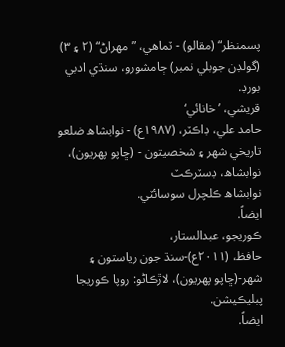پسمنظر“ (مقالو) - ٽماهي، ”مهراڻ“ (۲ ۽ ۳) (گولڊن جوبلي نمبر) ڄامشورو، سنڌي ادبي بورڊ.
قريشي، ’خانائي‘
حامد علي، ڊاڪٽر، (۱۹۸۷ع) - نوابشاھ ضلعو تاريخي شهر ۽ شخصيتون - (ڇاپو پهريون)، نوابشاھ، ڊسٽرڪٽ
نوابشاھ ڪلچرل سوسائٽي.
ايضاً.
ڪوريجو، عبدالستار،
حافظ، (۲۰۱۱ع)-سنڌ جون رياستون ۽ شهر-(ڇاپو پهريون)، لاڙڪاڻو: روپا ڪوريجا پبليڪيشن.
ايضاً.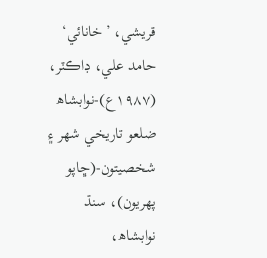قريشي، ’خانائي‘
حامد علي، ڊاڪٽر، (۱۹۸۷ع)-نوابشاھ ضلعو تاريخي شهر ۽ شخصيتون-(ڇاپو پهريون)، سنڌ نوابشاھ،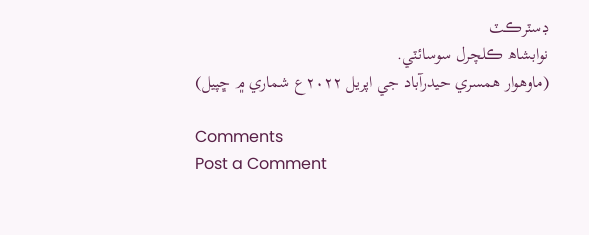ڊسٽرڪٽ
نوابشاھ ڪلچرل سوسائٽي.
(ماوھوار ھمسري حيدرآباد جي اپريل ۲۰۲۲ع شماري ۾ ڇپيل)

Comments
Post a Comment